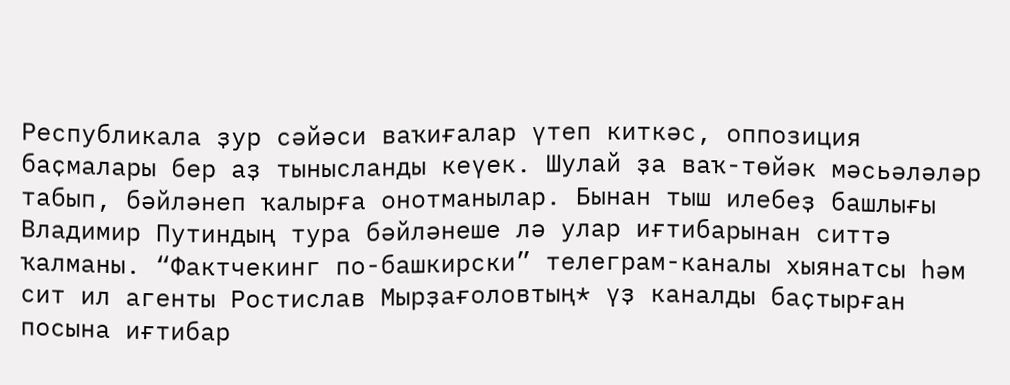Республикала ҙур сәйәси ваҡиғалар үтеп киткәс, оппозиция баҫмалары бер аҙ тынысланды кеүек. Шулай ҙа ваҡ-төйәк мәсьәләләр табып, бәйләнеп ҡалырға онотманылар. Бынан тыш илебеҙ башлығы Владимир Путиндың тура бәйләнеше лә улар иғтибарынан ситтә ҡалманы. “Фактчекинг по-башкирски” телеграм-каналы хыянатсы һәм сит ил агенты Ростислав Мырҙағоловтың* үҙ каналды баҫтырған посына иғтибар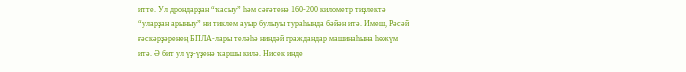итте. Ул дрондарҙан “ҡасыу” һәм сәғәтенә 160-200 километр тиҙлектә “уларҙан арыныу” ни тиклем ауыр булыуы тураһында бәйән итә. Имеш, Рәсәй ғәскәрҙәренең БПЛА-лары теләһә ниндәй граждандар машинаһына һөжүм итә. Ә бит ул үҙ-үҙенә ҡаршы килә. Нисек инде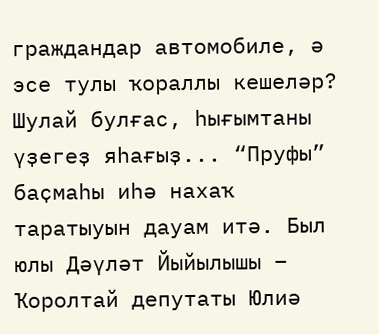граждандар автомобиле, ә эсе тулы ҡораллы кешеләр? Шулай булғас, һығымтаны үҙегеҙ яһағыҙ... “Пруфы” баҫмаһы иһә нахаҡ таратыуын дауам итә. Был юлы Дәүләт Йыйылышы – Ҡоролтай депутаты Юлиә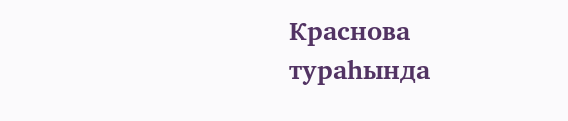Краснова тураһында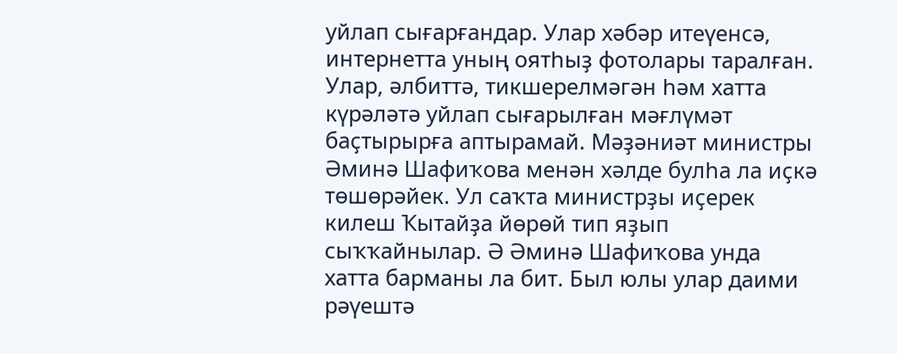уйлап сығарғандар. Улар хәбәр итеүенсә, интернетта уның оятһыҙ фотолары таралған. Улар, әлбиттә, тикшерелмәгән һәм хатта күрәләтә уйлап сығарылған мәғлүмәт баҫтырырға аптырамай. Мәҙәниәт министры Әминә Шафиҡова менән хәлде булһа ла иҫкә төшөрәйек. Ул саҡта министрҙы иҫерек килеш Ҡытайҙа йөрөй тип яҙып сыҡҡайнылар. Ә Әминә Шафиҡова унда хатта барманы ла бит. Был юлы улар даими рәүештә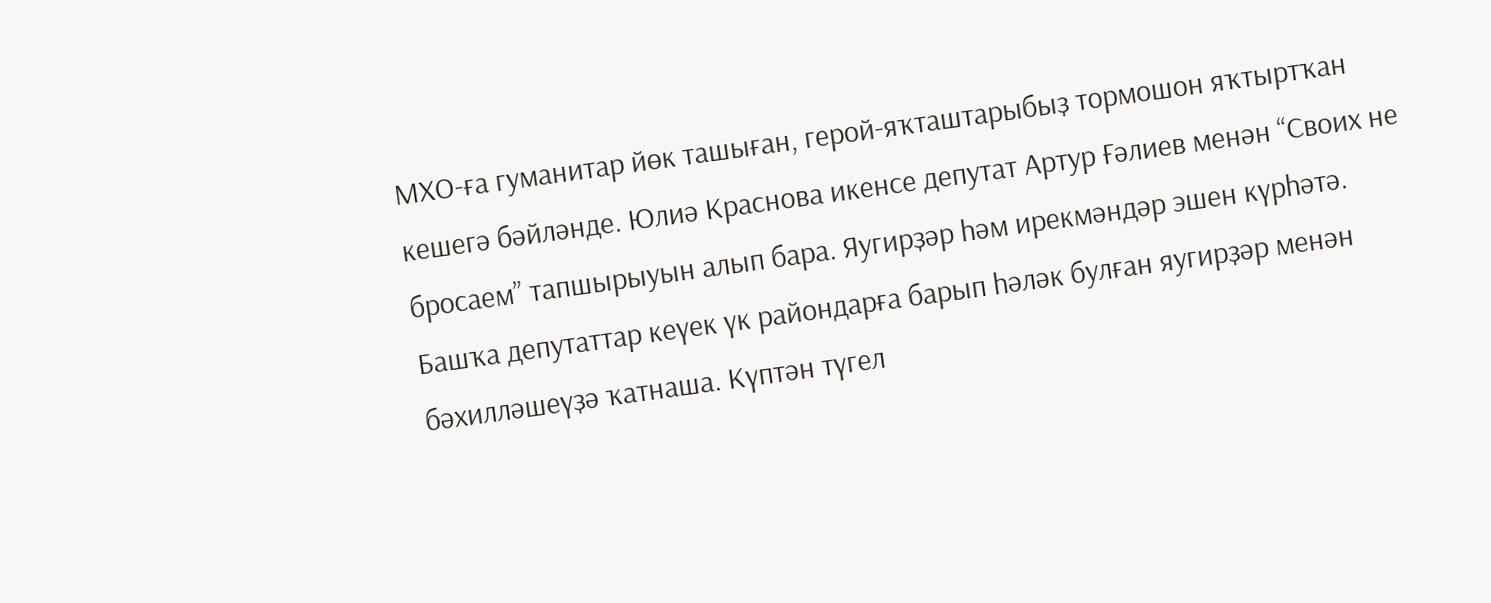МХО-ға гуманитар йөк ташыған, герой-яҡташтарыбыҙ тормошон яҡтыртҡан кешегә бәйләнде. Юлиә Краснова икенсе депутат Артур Ғәлиев менән “Своих не бросаем” тапшырыуын алып бара. Яугирҙәр һәм ирекмәндәр эшен күрһәтә. Башҡа депутаттар кеүек үк райондарға барып һәләк булған яугирҙәр менән бәхилләшеүҙә ҡатнаша. Күптән түгел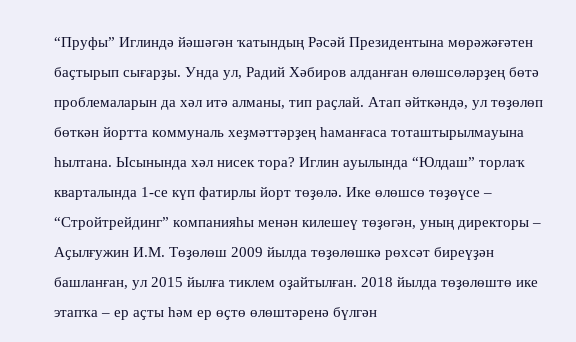“Пруфы” Иглиндә йәшәгән ҡатындың Рәсәй Президентына мөрәжәғәтен баҫтырып сығарҙы. Унда ул, Радий Хәбиров алданған өлөшсөләрҙең бөтә проблемаларын да хәл итә алманы, тип раҫлай. Атап әйткәндә, ул төҙөлөп бөткән йортта коммуналь хеҙмәттәрҙең һаманғаса тоташтырылмауына һылтана. Ысынында хәл нисек тора? Иглин ауылында “Юлдаш” торлаҡ кварталында 1-се күп фатирлы йорт төҙөлә. Ике өлөшсө төҙөүсе – “Стройтрейдинг” компанияһы менән килешеү төҙөгән, уның директоры – Аҫылғужин И.М. Төҙөлөш 2009 йылда төҙөлөшкә рөхсәт биреүҙән башланған, ул 2015 йылға тиклем оҙайтылған. 2018 йылда төҙөлөштө ике этапҡа – ер аҫты һәм ер өҫтө өлөштәренә бүлгән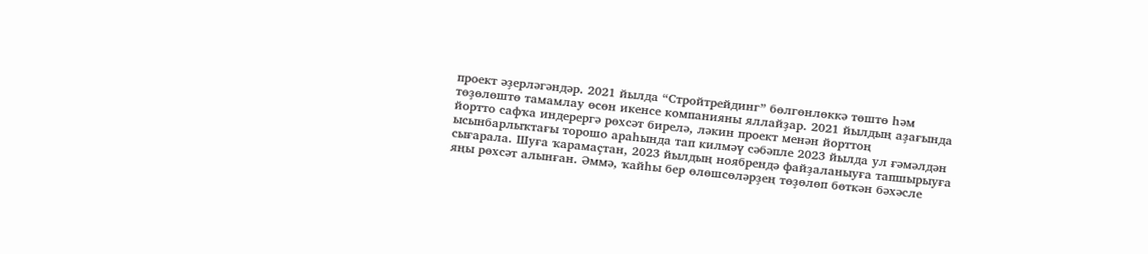проект әҙерләгәндәр. 2021 йылда “Стройтрейдинг” бөлгөнлөккә төштө һәм төҙөлөштө тамамлау өсөн икенсе компанияны яллайҙар. 2021 йылдың аҙағында йортто сафҡа индерергә рөхсәт бирелә, ләкин проект менән йорттоң ысынбарлыҡтағы торошо араһында тап килмәү сәбәпле 2023 йылда ул ғәмәлдән сығарала. Шуға ҡарамаҫтан, 2023 йылдың ноябрендә файҙаланыуға тапшырыуға яңы рөхсәт алынған. Әммә, ҡайһы бер өлөшсөләрҙең төҙөлөп бөткән бәхәсле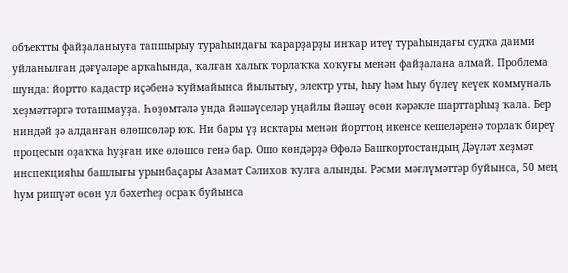объектты файҙаланыуға тапшырыу тураһындағы ҡарарҙарҙы инҡар итеү тураһындағы судҡа даими уйланылған дәғүәләре арҡаһында, ҡалған халыҡ торлаҡҡа хоҡуғы менән файҙалана алмай. Проблема шунда: йортто кадастр иҫәбенә ҡуймайынса йылытыу, электр уты, һыу һәм һыу бүлеү кеүек коммуналь хеҙмәттәргә тоташмауҙа. Һөҙөмтәлә унда йәшәүселәр уңайлы йәшәү өсөн кәрәкле шарттарһыҙ ҡала. Бер ниндәй ҙә алданған өлөшсөләр юҡ. Ни бары үҙ исктары менән йорттоң икенсе кешеләренә торлаҡ биреү процесын оҙаҡҡа һуҙған ике өлөшсө генә бар. Ошо көндәрҙә Өфөлә Башҡортостандың Дәүләт хеҙмәт инспекцияһы башлығы урынбаҫары Азамат Сәлихов ҡулға алынды. Рәсми мәғлүмәттәр буйынса, 50 мең һум ришүәт өсөн ул бәхетһеҙ осраҡ буйынса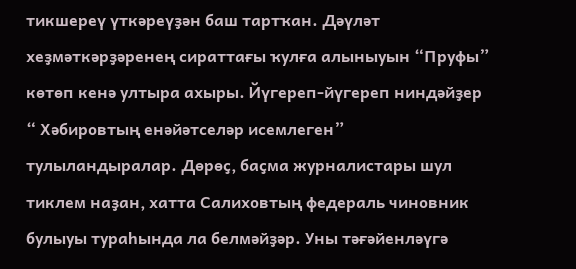тикшереү үткәреүҙән баш тартҡан. Дәүләт хеҙмәткәрҙәренең сираттағы ҡулға алыныуын “Пруфы” көтөп кенә ултыра ахыры. Йүгереп-йүгереп ниндәйҙер “ Хәбировтың енәйәтселәр исемлеген” тулыландыралар. Дөрөҫ, баҫма журналистары шул тиклем наҙан, хатта Салиховтың федераль чиновник булыуы тураһында ла белмәйҙәр. Уны тәғәйенләүгә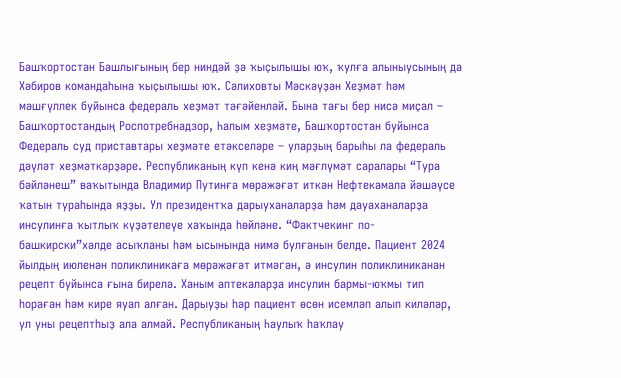Башҡортостан Башлығының бер ниндәй ҙә ҡыҫылышы юҡ, ҡулға алыныусының да Хәбиров командаһына ҡыҫылышы юҡ. Сәлиховты Мәскәүҙән Хеҙмәт һәм мәшғүллек буйынса федераль хеҙмәт тәғәйенләй. Бына тағы бер нисә миҫал – Башҡортостандың Роспотребнадзор, Һалым хеҙмәте, Башҡортостан буйынса Федераль суд приставтары хеҙмәте етәкселәре – уларҙың барыһы ла федераль дәүләт хеҙмәткәрҙәре. Республиканың күп кенә киң мәғлүмәт саралары “Тура бәйләнеш” ваҡытында Владимир Путинға мөрәжәғәт иткән Нефтекамала йәшәүсе ҡатын тураһында яҙҙы. Ул президентҡа дарыуханаларҙа һәм дауаханаларҙа инсулинға ҡытлыҡ күҙәтелеүе хаҡында һөйләне. “Фактчекинг по-башкирски”хәлде асыҡланы һәм ысынында нимә булғанын белде. Пациент 2024 йылдың июленән поликлиникаға мөрәжәғәт итмәгән, ә инсулин поликлиниканан рецепт буйынса ғына бирелә. Ханым аптекаларҙа инсулин бармы-юҡмы тип һораған һәм кире яуап алған. Дарыуҙы һәр пациент өсөн исемләп алып киләләр, ул уны рецептһыҙ ала алмай. Республиканың Һаулыҡ һаҡлау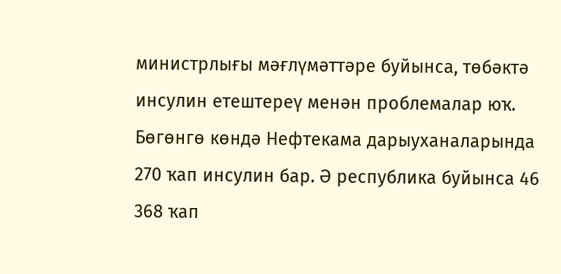министрлығы мәғлүмәттәре буйынса, төбәктә инсулин етештереү менән проблемалар юҡ. Бөгөнгө көндә Нефтекама дарыуханаларында 270 ҡап инсулин бар. Ә республика буйынса 46 368 ҡап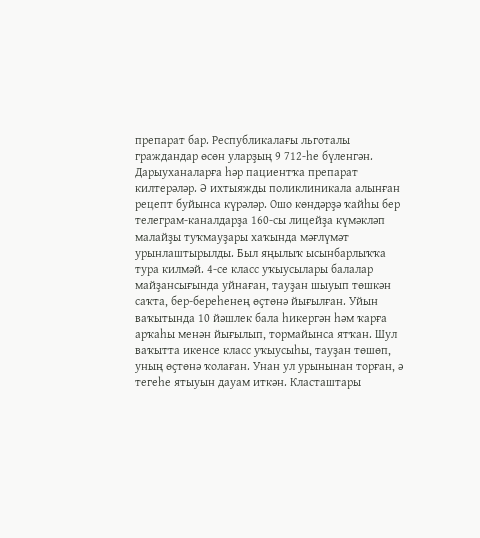препарат бар. Республикалағы льготалы граждандар өсөн уларҙың 9 712-һе бүленгән. Дарыуханаларға һәр пациентҡа препарат килтерәләр. Ә ихтыяжды поликлиникала алынған рецепт буйынса күрәләр. Ошо көндәрҙә ҡайһы бер телеграм-каналдарҙа 160-сы лицейҙа күмәкләп малайҙы туҡмауҙары хаҡында мәғлүмәт урынлаштырылды. Был яңылыҡ ысынбарлыҡҡа тура килмәй. 4-се класс уҡыусылары балалар майҙансығында уйнаған, тауҙан шыуып төшкән саҡта, бер-береһенең өҫтөнә йығылған. Уйын ваҡытында 10 йәшлек бала һикергән һәм ҡарға арҡаһы менән йығылып, тормайынса ятҡан. Шул ваҡытта икенсе класс уҡыусыһы, тауҙан төшөп, уның өҫтөнә ҡолаған. Унан ул урынынан торған, ә тегеһе ятыуын дауам иткән. Класташтары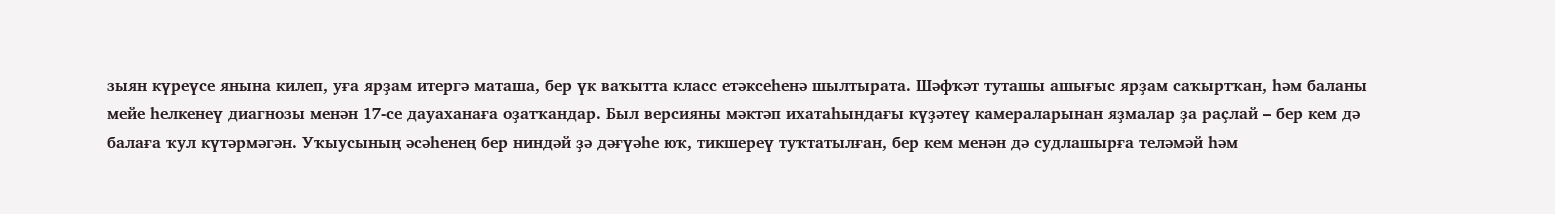зыян күреүсе янына килеп, уға ярҙам итергә маташа, бер үк ваҡытта класс етәксеһенә шылтырата. Шәфҡәт туташы ашығыс ярҙам саҡыртҡан, һәм баланы мейе һелкенеү диагнозы менән 17-се дауаханаға оҙатҡандар. Был версияны мәктәп ихатаһындағы күҙәтеү камераларынан яҙмалар ҙа раҫлай – бер кем дә балаға ҡул күтәрмәгән. Уҡыусының әсәһенең бер ниндәй ҙә дәғүәһе юҡ, тикшереү туҡтатылған, бер кем менән дә судлашырға теләмәй һәм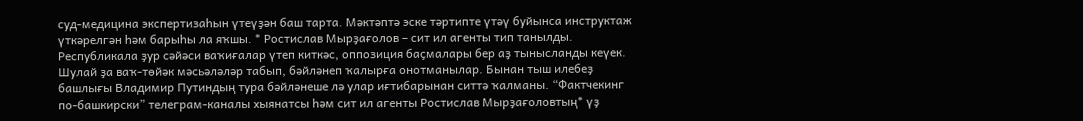суд-медицина экспертизаһын үтеүҙән баш тарта. Мәктәптә эске тәртипте үтәү буйынса инструктаж үткәрелгән һәм барыһы ла яҡшы. * Ростислав Мырҙағолов – сит ил агенты тип танылды.
Республикала ҙур сәйәси ваҡиғалар үтеп киткәс, оппозиция баҫмалары бер аҙ тынысланды кеүек. Шулай ҙа ваҡ-төйәк мәсьәләләр табып, бәйләнеп ҡалырға онотманылар. Бынан тыш илебеҙ башлығы Владимир Путиндың тура бәйләнеше лә улар иғтибарынан ситтә ҡалманы. “Фактчекинг по-башкирски” телеграм-каналы хыянатсы һәм сит ил агенты Ростислав Мырҙағоловтың* үҙ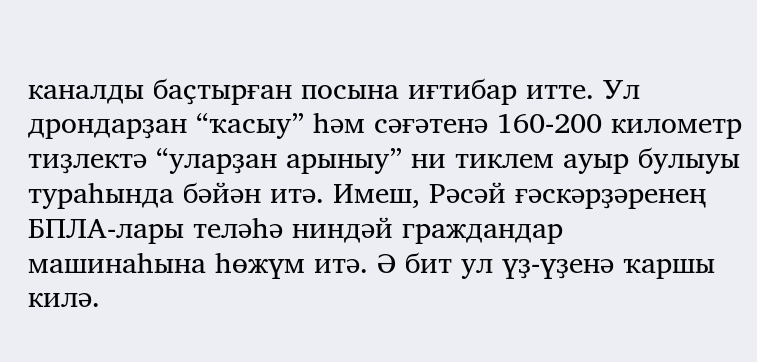каналды баҫтырған посына иғтибар итте. Ул дрондарҙан “ҡасыу” һәм сәғәтенә 160-200 километр тиҙлектә “уларҙан арыныу” ни тиклем ауыр булыуы тураһында бәйән итә. Имеш, Рәсәй ғәскәрҙәренең БПЛА-лары теләһә ниндәй граждандар машинаһына һөжүм итә. Ә бит ул үҙ-үҙенә ҡаршы килә.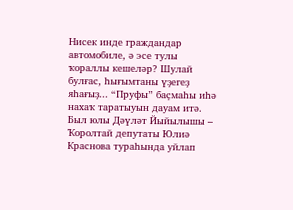Нисек инде граждандар автомобиле, ә эсе тулы ҡораллы кешеләр? Шулай булғас, һығымтаны үҙегеҙ яһағыҙ... “Пруфы” баҫмаһы иһә нахаҡ таратыуын дауам итә. Был юлы Дәүләт Йыйылышы – Ҡоролтай депутаты Юлиә Краснова тураһында уйлап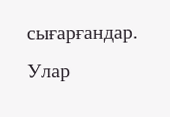сығарғандар. Улар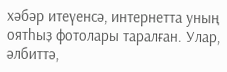хәбәр итеүенсә, интернетта уның оятһыҙ фотолары таралған. Улар, әлбиттә,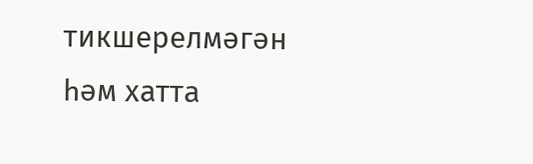тикшерелмәгән һәм хатта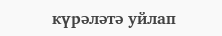күрәләтә уйлап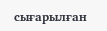сығарылған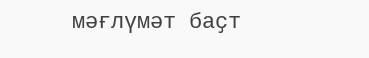мәғлүмәт баҫт